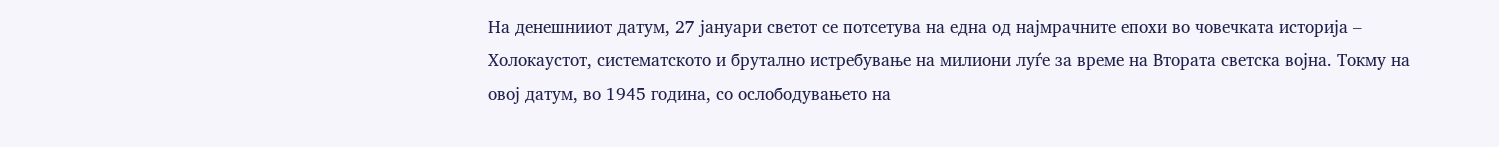На денешнииот датум, 27 јануари светот се потсетува на една од најмрачните епохи во човечката историја – Холокаустот, систематското и брутално истребување на милиони луѓе за време на Втората светска војна. Токму на овој датум, во 1945 година, со ослободувањето на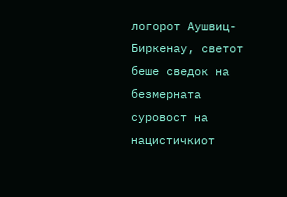логорот Аушвиц-Биркенау, светот беше сведок на безмерната суровост на нацистичкиот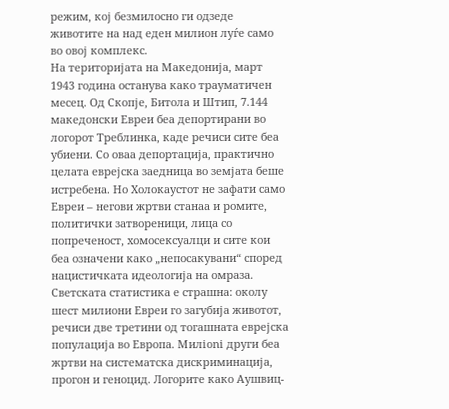режим, кој безмилосно ги одзеде животите на над еден милион луѓе само во овој комплекс.
На територијата на Македонија, март 1943 година останува како трауматичен месец. Од Скопје, Битола и Штип, 7.144 македонски Евреи беа депортирани во логорот Треблинка, каде речиси сите беа убиени. Со оваа депортација, практично целата еврејска заедница во земјата беше истребена. Но Холокаустот не зафати само Евреи – негови жртви станаа и ромите, политички затвореници, лица со попреченост, хомосексуалци и сите кои беа означени како „непосакувани“ според нацистичката идеологија на омраза.
Светската статистика е страшна: околу шест милиони Евреи го загубија животот, речиси две третини од тогашната еврејска популација во Европа. Милioni други беа жртви на систематска дискриминација, прогон и геноцид. Логорите како Аушвиц-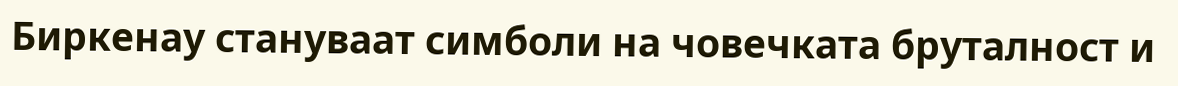Биркенау стануваат симболи на човечката бруталност и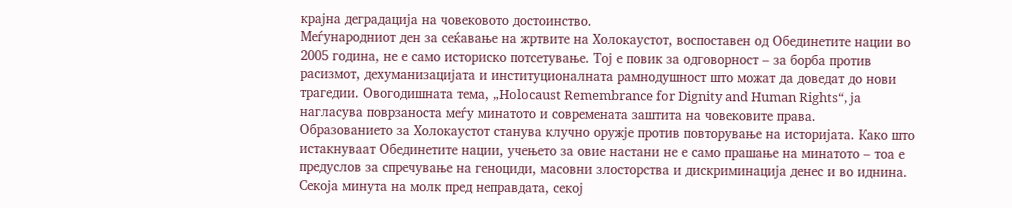крајна деградација на човековото достоинство.
Меѓународниот ден за сеќавање на жртвите на Холокаустот, воспоставен од Обединетите нации во 2005 година, не е само историско потсетување. Тој е повик за одговорност – за борба против расизмот, дехуманизацијата и институционалната рамнодушност што можат да доведат до нови трагедии. Овогодишната тема, „Holocaust Remembrance for Dignity and Human Rights“, ја нагласува поврзаноста меѓу минатото и современата заштита на човековите права.
Образованието за Холокаустот станува клучно оружје против повторување на историјата. Како што истакнуваат Обединетите нации, учењето за овие настани не е само прашање на минатото – тоа е предуслов за спречување на геноциди, масовни злосторства и дискриминација денес и во иднина.
Секоја минута на молк пред неправдата, секој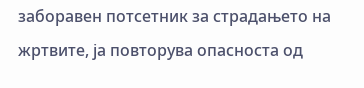заборавен потсетник за страдањето на жртвите, ја повторува опасноста од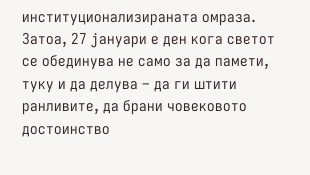институционализираната омраза. Затоа, 27 јануари е ден кога светот се обединува не само за да памети, туку и да делува – да ги штити ранливите, да брани човековото достоинство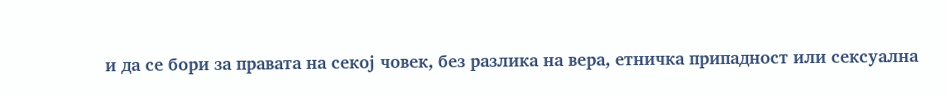и да се бори за правата на секој човек, без разлика на вера, етничка припадност или сексуална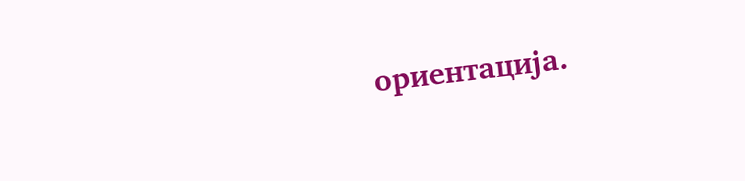ориентација.